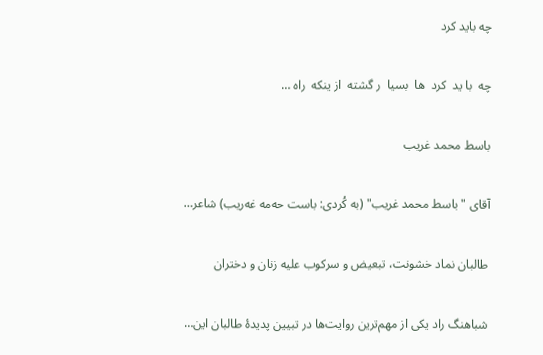چه باید کرد

چه  با ید  کرد  ها  بسیا  ر گشته  از ینکه  راه …

باسط محمد غریب

آقای "باسط محمد غریب" (به کُردی: باست حەمە غەریب) شاعر…

طالبان نماد خشونت، تبعیض و سرکوب علیه زنان و دختران

شباهنگ راد یکی از مهم‌ترین روایت‌ها در تبیین پدیدهٔ طالبان این…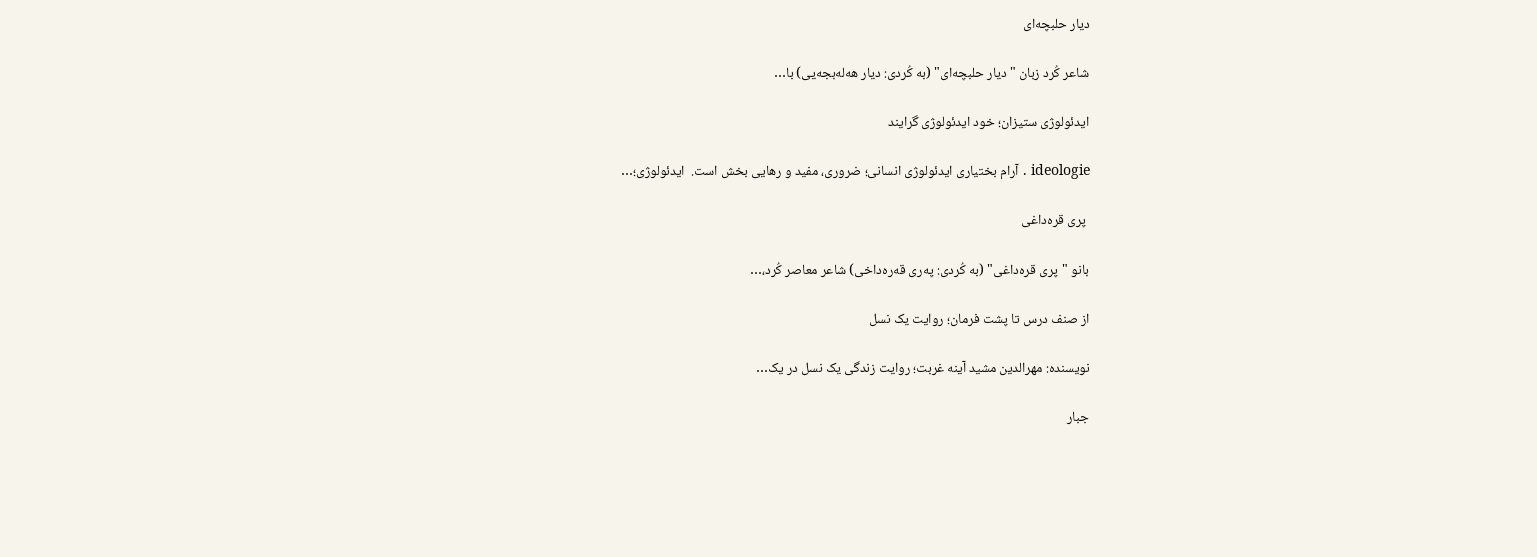دیار حلبچه‌ای

شاعر کُرد زبان "دیار حلبچه‌ای" (به کُردی: دیار هه‌له‌بجه‌یی) با…

ایدئولوژی ستیزان؛ خود ایدئولوژی گرایند

ideologie . آرام بختیاری ایدئولوژی انسانی؛ ضروری، مفید و رهایی بخش است.  ایدئولوژی؛…

 پری قره‌داغی

بانو "پری قره‌داغی" (به کُردی: پەری قەرەداخی) شاعر معاصر کُرد،…

از صنف درس تا پشت فرمان؛ روایت یک نسل

نویسنده: مهرالدین مشید آینه غربت؛ روایت زندگی یک نسل در یک…

جبار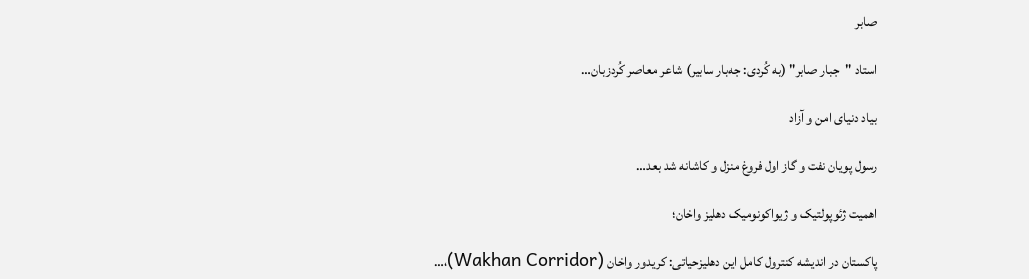صابر

استاد "جبار صابر" (به کُردی: جەبار سابیر) شاعر معاصر کُردزبان…

بیاد دنیای امن و آزاد

رسول پویان نفت و گاز اول فروغ منزل و کاشانه شد بعد…

اهمیت ژئوپولتیک و ژیواکونومیک دهلیز واخان؛

پاکستان در اندیشه کنترول کامل این دهلیزحیاتی: کریدور واخان (Wakhan Corridor)،…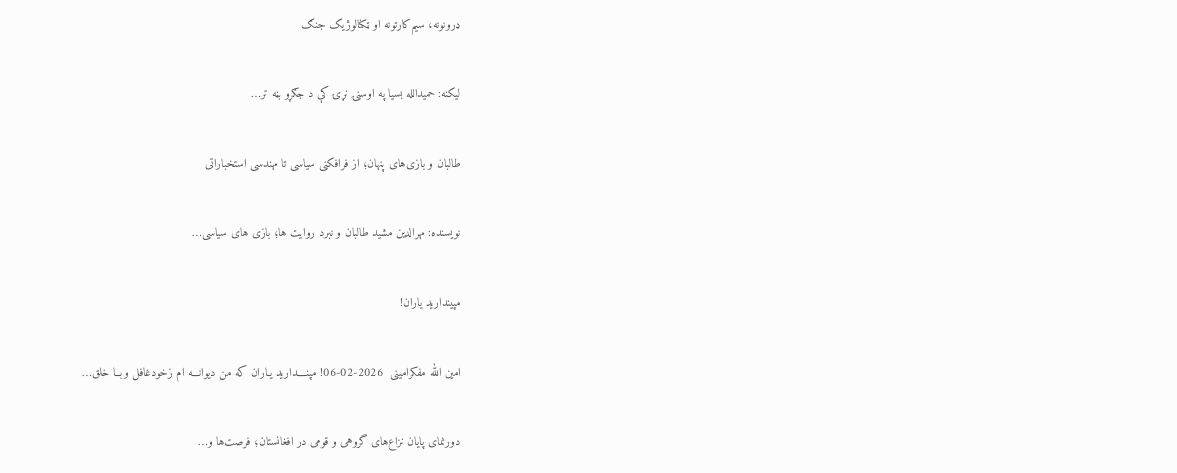ډرونونه، سیم‌کارتونه او ټکنالوژیک جنګ

ليکنه: حميدالله بسيا په اوسنۍ نړۍ کې د جګړو بڼه تر…

طالبان و بازی‌های پنهان؛ از فرافکنی سیاسی تا مهندسی استخباراتی

نویسنده: مهرالدین مشید طالبان و نبرد روایت ها؛ بازی های سیاسی…

مپیندارید یاران!

امین الله مفکرامینی  2026-02-06! مپنــــدارید یـاران که من دیوانـــه ام زخودغافل وبــا خلق…

دورنمای پایان نزاع‌های گروهی و قومی در افغانستان؛ فرصت‌ها و…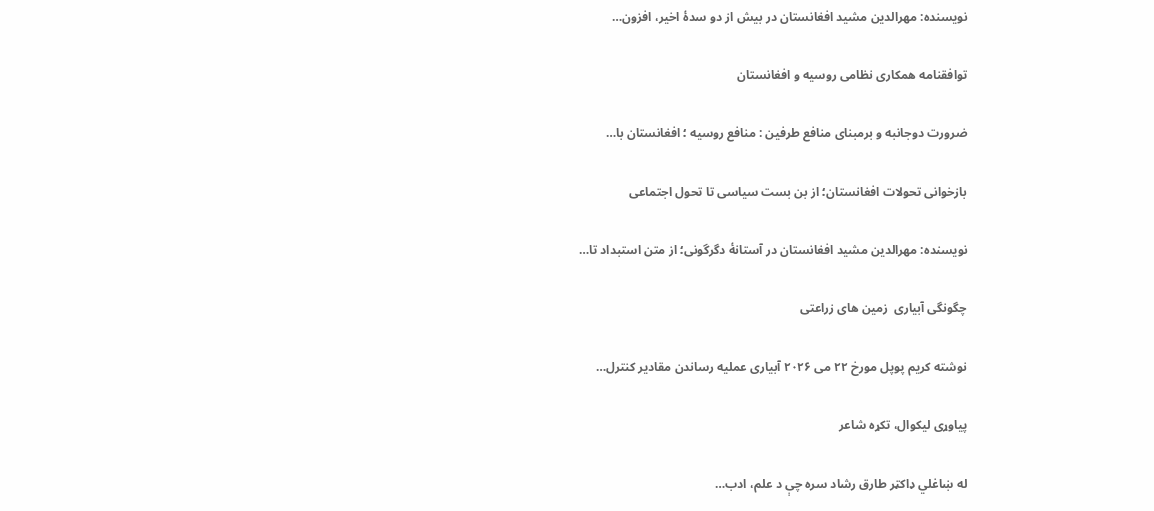نویسنده: مهرالدین مشید افغانستان در بیش از دو سدهٔ اخیر، افزون…

توافقنامه همکاری نظامی روسیه و افغانستان

ضرورت دوجانبه و برمبنای منافع طرفین : منافع روسیه ؛ افغانستان با…

بازخوانی تحولات افغانستان؛ از بن بست سیاسی تا تحول اجتماعی

نویسنده: مهرالدین مشید افغانستان در آستانهٔ دگرگونی؛ از متن استبداد تا…

چگونگی آبیاری  زمین های زراعتی

نوشته کریم پوپل مورخ ۲۲ می ۲۰۲۶ آبیاری عملیه رساندن مقادیر کنترل…

پیاوړی لیکوال، تکړه شاعر

له ښاغلي ډاکټر طارق رشاد سره چې د علم، ادب…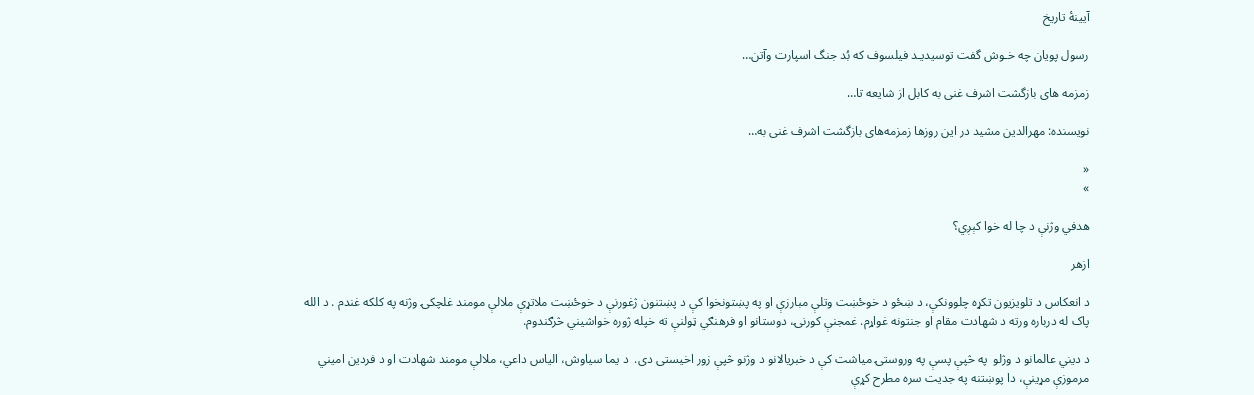آیینۀ تاریخ

رسول پویان چه خـوش گفت توسیدیـد فیلسوف که بُد جنگ اسپارت وآتن…

زمزمه های بازگشت اشرف غنی به کابل از شایعه تا…

نویسنده: مهرالدین مشید در این روزها زمزمه‌های بازگشت اشرف غنی به…

«
»

هدفي وژنې د چا له خوا کېږي؟

ازهر

د انعکاس د تلويزیون تکړه چلوونکې، د ښځو د خوځښت وتلې مبارزې او په پښتونخوا کې د پښتنون ژغورنې د خوځښت ملاتړې ملالې مومند غلچکۍ وژنه په کلکه غندم . د الله پاک له درباره ورته د شهادت مقام او جنتونه غواړم. غمجنې کورنۍ، دوستانو او فرهنګي ټولنې ته خپله ژوره خواشيني څرګندوم.

د ديني عالمانو د وژلو  په څپې پسې په وروستۍ مياشت کې د خبريالانو د وژنو څپې زور اخيستی دی.  د يما سياوش، الياس داعي، ملالې مومند شهادت او د فردين اميني مرموزې مړينې، دا پوښتنه په جديت سره مطرح کړې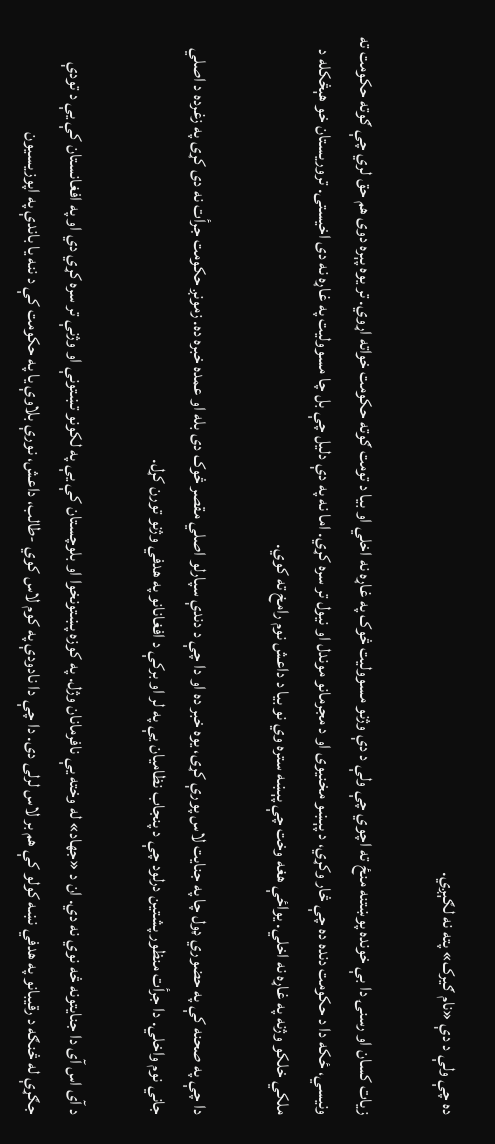ده چې ولې د دې «نام ګيرک» پته نه لګېږي.

زيات کسان او رسنۍ دا بې خونده پوښتنه منځ ته اچوي چې ولې د دې وژنو مسووليت څوک په غاړه نه اخلي او بيا د تومت ګوته حکومت خواته اړوي. تر يوه پېره دوی هم حق لري چې ګوته حکومت ته ونيسي، ځکه دا د حکومت دنده ده چې څار وکړي، د پېښو مخنيوی او د مجرمانو موندل او نيول تر سره کړي. اما نه په دې دليل چې بل چا مسووليت په غاړه نه دی اخيستی. تروريستان خو هېڅکله د ملکي خلکو وژنه په غاړه نه اخلي. يواځې هغه وخت چې پېښه ستره وي نو بيا د داعش نوم رامخ ته کوي.

دا چې په صحنه کې په حضوري ډول چا په جنايت لاس پورې کړی، يوه خبر ده او دا چې د دندې سپارلو اصلي مقصر څوک دی بله او عمده خبره ده. زمونږ حکومت جرأت نه دی کړی په زغرده د اصلي جاني نوم واخلي. دا جرأت منظور پشتين درلود چې د پنجاب نظاميان يې په لر او برکې د افغانانو په هدفي وژنو تورن کړل.

د آی اس آی دا جنايتونه څه نوي نه دي. ان د «جهاد» له وخته يې نافرمانان وژل. په کوزه پښتونخوا او بلوچستان کې يې په لکونو تښتونې او وژنې تر سره کړي دي او په افغانستان کې يې د تودې جګړې له څنګه د رقيبانو په هدفي نښه کولو کې هم بر لاس لرلی دی. دا چې دا نادودې په کوم لاس کوي -طالب، داعش، نورې بلاوې يا په حکومت کې د ننه يا باندې په اپوزيسيون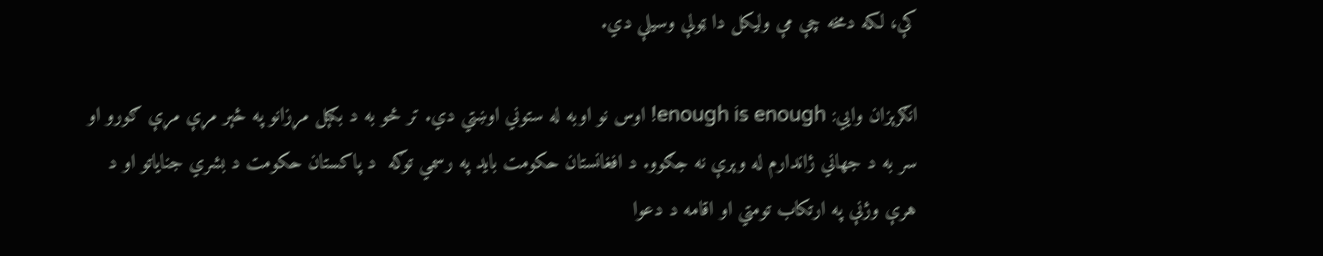کې، لکه دمخه چې مې وليکل دا ټولې وسيلې دي.

انګرېزان وايي: enough is enough! اوس نو اوبه له ستوني اوښتي دي. تر څو به د بګېل مړزانو په څېر مړې مړې ګورو او سر به د جهاني ژاندارم له وېرې نه جګوو. د افغانستان حکومت بايد په رسمي توګه  د پاکستان حکومت د بشري جناياتو او د هرې وژنې په ارتکاب تومتي او اقامه د دعوا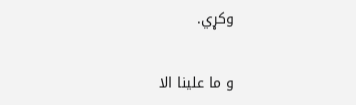وکړي.

و ما علينا الا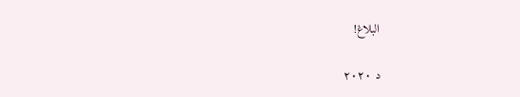البلاغ!

د ۲۰۲۰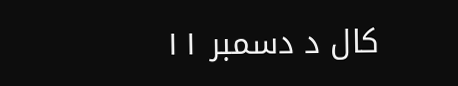کال د دسمبر ۱۱